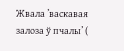Жвала ’васкавая залоза ў пчалы’ (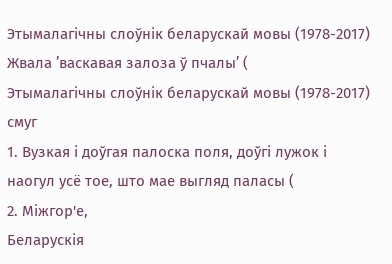Этымалагічны слоўнік беларускай мовы (1978-2017)
Жвала ’васкавая залоза ў пчалы’ (
Этымалагічны слоўнік беларускай мовы (1978-2017)
смуг
1. Вузкая і доўгая палоска поля, доўгі лужок і наогул усё тое, што мае выгляд паласы (
2. Міжгор'е,
Беларускія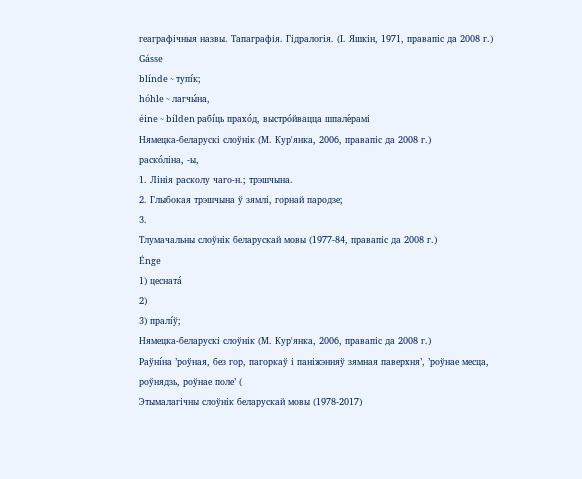геаграфічныя назвы. Тапаграфія. Гідралогія. (І. Яшкін, 1971, правапіс да 2008 г.)
Gásse
blínde ~ тупі́к;
hóhle ~ лагчы́на,
éine ~ bílden рабі́ць прахо́д, выстро́йвацца шпале́рамі
Нямецка-беларускі слоўнік (М. Кур'янка, 2006, правапіс да 2008 г.)
раско́ліна, ‑ы,
1. Лінія расколу чаго‑н.; трэшчына.
2. Глыбокая трэшчына ў зямлі, горнай пародзе;
3.
Тлумачальны слоўнік беларускай мовы (1977-84, правапіс да 2008 г.)
Énge
1) цесната́
2)
3) пралі́ў;
Нямецка-беларускі слоўнік (М. Кур'янка, 2006, правапіс да 2008 г.)
Раўні́на ’роўная, без гор, пагоркаў і паніжэнняў зямная паверхня’, ’роўнае месца, роўнядзь, роўнае поле’ (
Этымалагічны слоўнік беларускай мовы (1978-2017)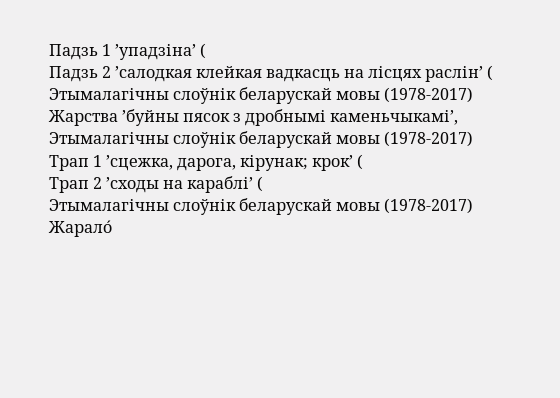Падзь 1 ’упадзіна’ (
Падзь 2 ’салодкая клейкая вадкасць на лісцях раслін’ (
Этымалагічны слоўнік беларускай мовы (1978-2017)
Жарства ’буйны пясок з дробнымі каменьчыкамі’,
Этымалагічны слоўнік беларускай мовы (1978-2017)
Трап 1 ’сцежка, дарога, кірунак; крок’ (
Трап 2 ’сходы на караблі’ (
Этымалагічны слоўнік беларускай мовы (1978-2017)
Жарало́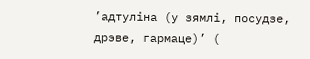’адтуліна (у зямлі, посудзе, дрэве, гармаце)’ (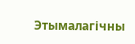Этымалагічны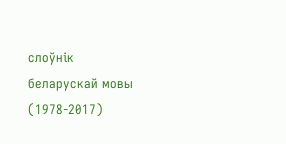слоўнік беларускай мовы (1978-2017)